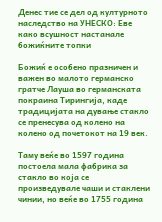Денес тие се дел од културното наследство на УНЕСКО: Еве како всушност настанале божиќните топки

Божиќ е особено празничен и важен во малото германско гратче Лауша во германската покраина Тирингија, каде традицијата на дување стакло се пренесува од колено на колено од почетокот на 19 век.

Таму веќе во 1597 година постоела мала фабрика за стакло во која се произведувале чаши и стаклени чинии, но веќе во 1755 година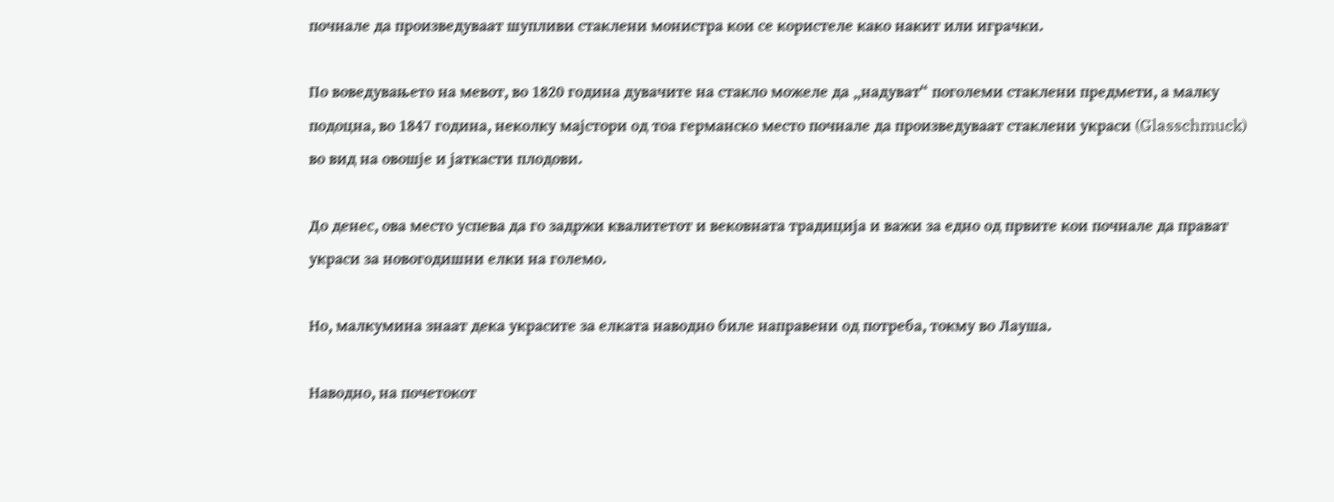почнале да произведуваат шупливи стаклени монистра кои се користеле како накит или играчки.

По воведувањето на мевот, во 1820 година дувачите на стакло можеле да „надуват“ поголеми стаклени предмети, а малку подоцна, во 1847 година, неколку мајстори од тоа германско место почнале да произведуваат стаклени украси (Glasschmuck) во вид на овошје и јаткасти плодови.

До денес, ова место успева да го задржи квалитетот и вековната традиција и важи за едно од првите кои почнале да прават украси за новогодишни елки на големо.

Но, малкумина знаат дека украсите за елката наводно биле направени од потреба, токму во Лауша.

Наводно, на почетокот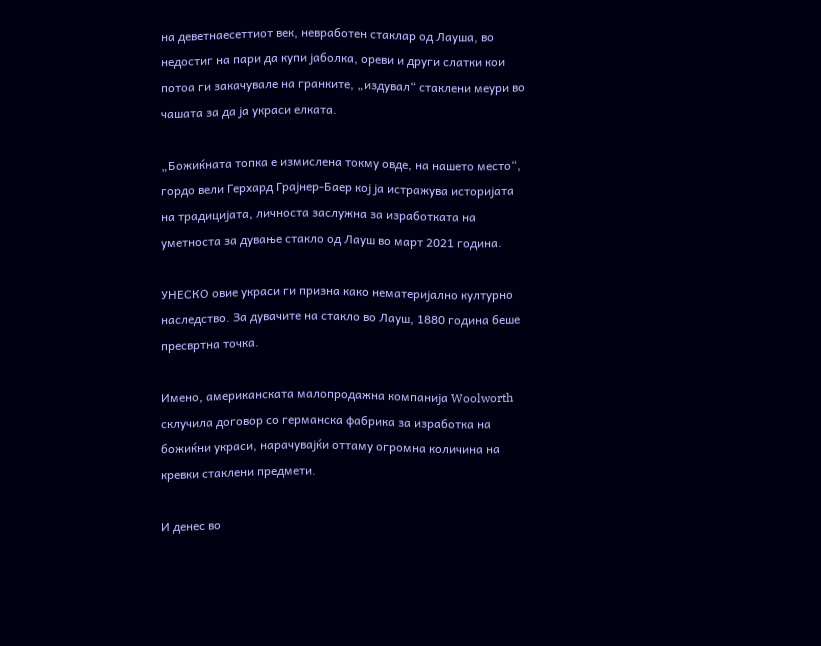на деветнаесеттиот век, невработен стаклар од Лауша, во недостиг на пари да купи јаболка, ореви и други слатки кои потоа ги закачувале на гранките, „издувал“ стаклени меури во чашата за да ја украси елката.

„Божиќната топка е измислена токму овде, на нашето место“, гордо вели Герхард Грајнер-Баер кој ја истражува историјата на традицијата, личноста заслужна за изработката на уметноста за дување стакло од Лауш во март 2021 година.

УНЕСКО овие украси ги призна како нематеријално културно наследство. За дувачите на стакло во Лауш, 1880 година беше пресвртна точка.

Имено, американската малопродажна компанија Woolworth склучила договор со германска фабрика за изработка на божиќни украси, нарачувајќи оттаму огромна количина на кревки стаклени предмети.

И денес во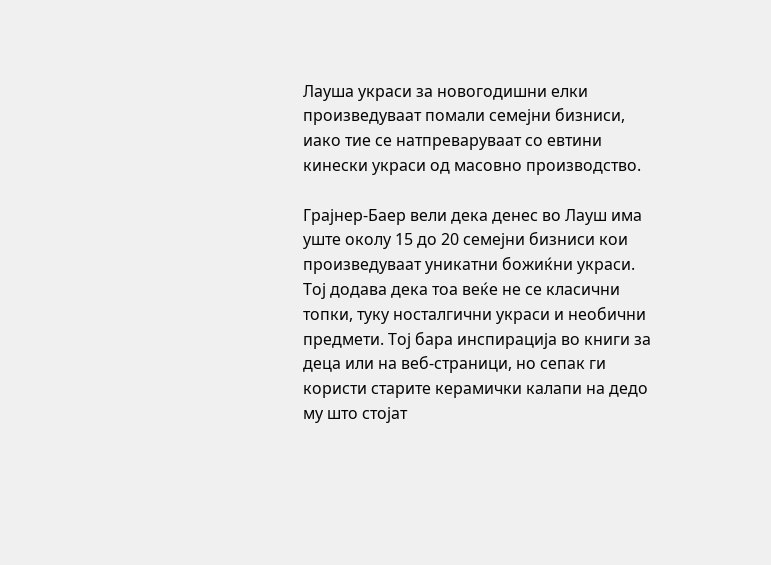Лауша украси за новогодишни елки произведуваат помали семејни бизниси, иако тие се натпреваруваат со евтини кинески украси од масовно производство.

Грајнер-Баер вели дека денес во Лауш има уште околу 15 до 20 семејни бизниси кои произведуваат уникатни божиќни украси. Тој додава дека тоа веќе не се класични топки, туку носталгични украси и необични предмети. Тој бара инспирација во книги за деца или на веб-страници, но сепак ги користи старите керамички калапи на дедо му што стојат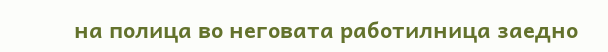на полица во неговата работилница заедно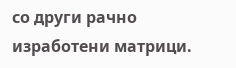со други рачно изработени матрици.